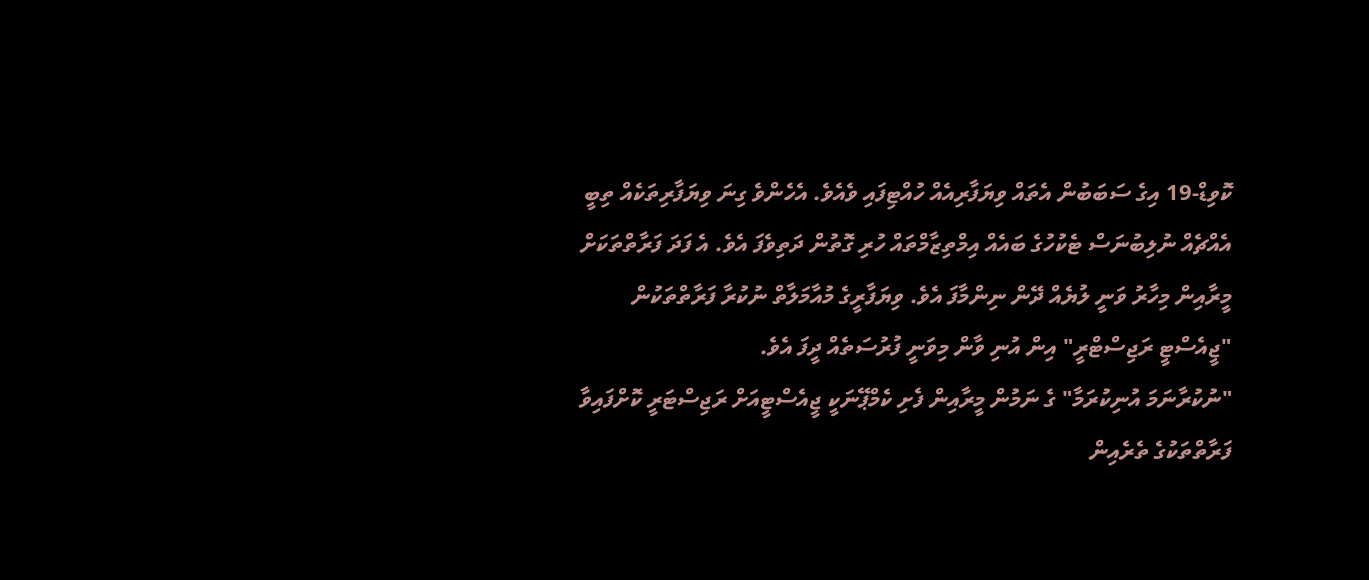ކޮވިޑް-19 އިގެ ސަބަބުން އެތައް ވިޔަފާރިއެއް ހުއްޓިފައި ވެއެވެ. އެހެންވެ ގިނަ ވިޔަފާރިތަކެއް ތިބީ އެއްޗެއް ނުލިބުނަސް ޓެކުހުގެ ބައެއް އިމްތިޒާމްތައް ހުރި ގޮތުން ދަތިވެފަ އެވެ. އެ ފަދަ ފަރާތްތަކަށް މީރާއިން މިހާރު ވަނީ ލުޔެއް ދޭން ނިންމާފަ އެވެ. ވިޔަފާރީގެ މުއާމަލާތް ނުކުރާ ފަރާތްތަކުން "ޖީއެސްޓީ ރަޖިސްޓްރީ" އިން އުނި ވާން މިވަނީ ފުރުސަތެއް ދީފަ އެވެ.
"ނުކުރާނަމަ އުނިކުރަމާ" ގެ ނަމުން މީރާއިން ފެށި ކެމްޕޭނަކީ ޖީއެސްޓީއަށް ރަޖިސްޓަރީ ކޮށްފައިވާ ފަރާތްތަކުގެ ތެރެއިން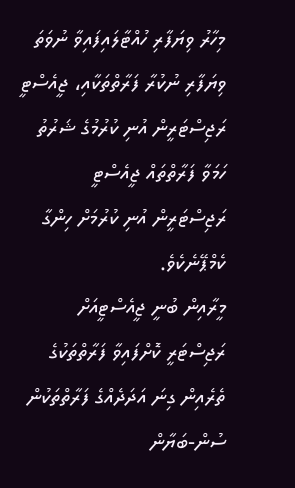މިހާރު ވިޔަފާރި ހުއްޓާލައިފައިވާ ނުވަތަ ވިޔަފާރި ނުކުރާ ފަރާތްތަކާއި، ޖީއެސްޓީ ރަޖިސްޓަރީން އުނި ކުރުމުގެ ޝަރުތު ހަމަވާ ފަރާތްތައް ޖީއެސްޓީ ރަޖިސްޓަރީން އުނި ކުރުމަށް ހިންގާ ކެމްޕޭނެކެވެ.
މީރާއިން ބުނީ ޖީއެސްޓީއަށް ރަޖިސްޓަރީ ކޮށްފައިވާ ފަރާތްތަކުގެ ތެރެއިން ގިނަ އަދަދެއްގެ ފަރާތްތަކުން ސުން-ބަޔާން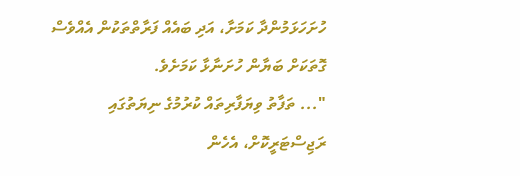ހުށަހަޅަމުންދާ ކަމަށާ، އަދި ބައެއް ފަރާތްތަކުން އެއްވެސް ގޮތަކަށް ބަޔާން ހުށަނާޅާ ކަމަށެވެ.
"... ތަފާތު ވިޔަފާރިތައް ކުރުމުގެ ނިޔަތުގައި ރަޖިސްޓަރީކޮށް، އެހެން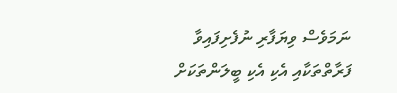ނަމަވެސް ވިޔަފާރި ނުފެށިފައިވާ ފަރާތްތަކާއި އެކި އެކި ބީލަންތަކަށް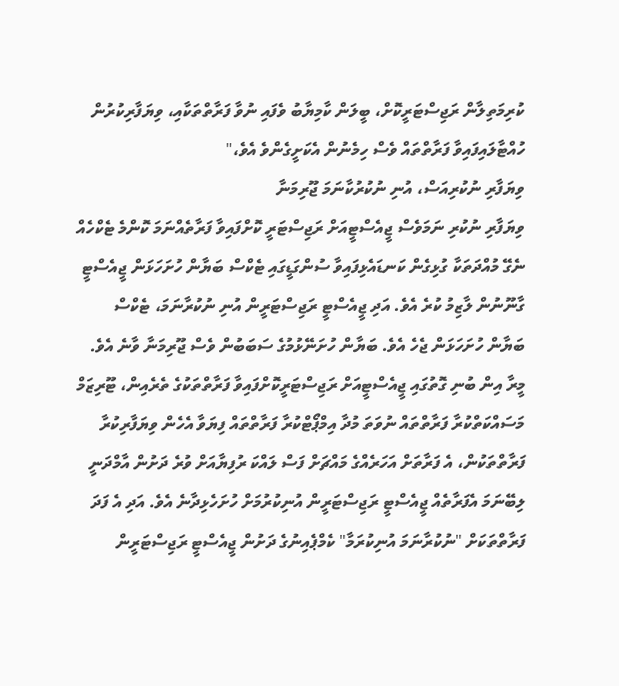ކުރިމަތިލާން ރަޖިސްޓަރީކޮށް، ބީލަން ކާމިޔާބު ވެފައި ނުވާ ފަރާތްތަކާއި، ވިޔަފާރިކުރުން ހުއްޓާލައިފައިވާ ފަރާތްތައް ވެސް ހިމެނުން އެކަށީގެންވެ އެވެ،"
ވިޔަފާރި ނުކުރިއަސް، އުނި ނުކުރުކާނަމަ ޖޫރިމަނާ
ވިޔަފާރި ނުކުރި ނަމަވެސް ޖީއެސްޓީއަށް ރަޖިސްޓަރީ ކޮށްފައިވާ ފަރާތެއްނަމަ ކޮންމެ ޓެކްހެއް ނެގޭ މުއްދަތަކާ ގުޅިގެން ކަނޑައެޅިފައިވާ ސުންގަޑީގައި ޓެކްސް ބަޔާން ހުށަހަޅަން ޖީއެސްޓީ ގާނޫނުން ލާޒިމު ކުރެ އެވެ. އަދި ޖީއެސްޓީ ރަޖިސްޓަރީން އުނި ނުކުރާނަމަ، ޓެކްސް ބަޔާން ހުށަހަޅަން ޖެހެ އެވެ. ބަޔާން ހުށަނޭޅުމުގެ ސަބަބުން ވެސް ޖޫރިމަނާ ވާނެ އެވެ.
މީރާ އިން ބުނި ގޮތުގައި ޖީއެސްޓީއަށް ރަޖިސްޓަރީކޮށްފައިވާ ފަރާތްތަކުގެ ތެރެއިން، ޓޫރިޒަމް މަސައްކަތްކުރާ ފަރާތްތައް ނުވަތަ މުދާ އިމްޕޯޓްކުރާ ފަރާތްތައް ފިޔަވާ އެހެން ވިޔަފާރިކުރާ ފަރާތްތަކުން، އެ ފަރާތަށް އަހަރެއްގެ މައްޗަށް ފަސް ލައްކަ ރުފިޔާއަށް ވުރެ ދަށުން އާމްދަނީ ލިބޭނަމަ އެފަރާތެއް ޖީއެސްޓީ ރަޖިސްޓަރީން އުނިކުރުމަށް ހުށަހެޅިދާނެ އެވެ. އަދި އެ ފަދަ ފަރާތްތަކަށް "ނުކުރާނަމަ އުނިކުރަމާ" ކެމްޕެއިނުގެ ދަށުން ޖީއެސްޓީ ރަޖިސްޓަރީން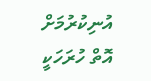އުނިކުރުމަށް އޮތް ހުރަހަކީ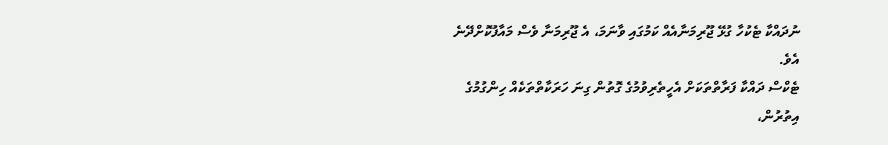ނުދައްކާ ޓެކުހާ ގުޅޭ ޖޫރިމަނާއެއް ކަމުގައި ވާނަމަ، އެ ޖޫރިމަނާ ވެސް މައާފުކޮށްދޭނެ އެވެ.
ޓެކްސް ދައްކާ ފަރާތްތަކަށް އެހީތެރިވުމުގެ ގޮތުން ގިނަ ހަރަކާތްތަކެއް ހިންގުމުގެ އިތުރުން،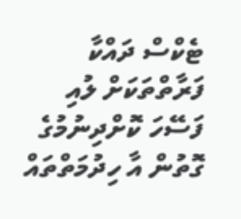ޓެކްސް ދައްކާ ފަރާތްތަކަށް ލުއި ފަސޭހަ ކޮށްދިނުމުގެ ގޮތުން އާ ހިދުމަތްތައް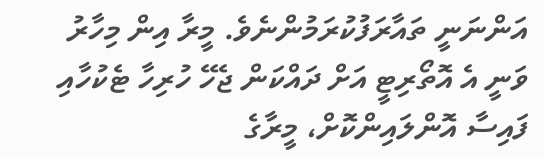އަންނަނީ ތައާރަފުކުރަމުންނެވެ. މީރާ އިން މިހާރު ވަނީ އެ އޮތޯރިޓީ އަށް ދައްކަން ޖެހޭ ހުރިހާ ޓެކުހާއި ފައިސާ އޮންލައިންކޮށް، މީރާގެ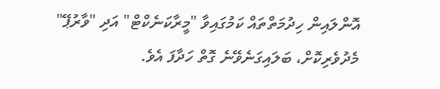އޮންލައިން ހިދުމަތްތައް ކަމުގައިވާ "މީރާކަނެކްޓް" އަދި "ވާރުޕޭ" މެދުވެރިކޮށް، ބަލައިގަނެވޭނެ ގޮތް ހަދާފަ އެވެ.